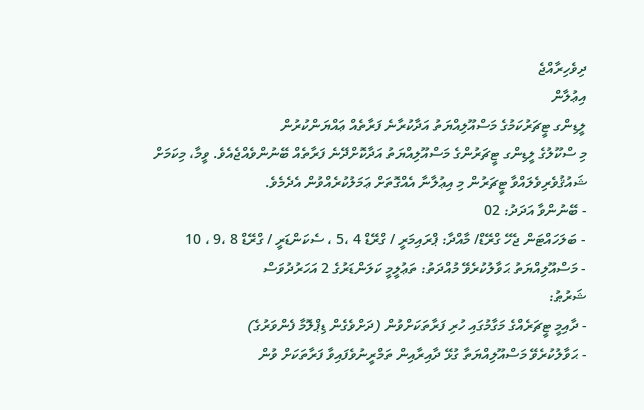ދިވެހިރާއްޖެ
އިޢުލާން
ލީޑިންގ ޓީޗަރުކަމުގެ މަސްއޫލިއްޔަތު އަދާކުރާނެ ފަރާތެއް ޢައްޔަންކުރުން
މި ސްކޫލުގެ ލީޑިންގ ޓީޗަރުންގެ މަސްއޫލިއްޔަތު އަދާކޮށްދޭނެ ފަރާތެއް ބޭނުންވެއްޖެއެވެ. ވީމާ، މިކަމަށް ޝައުޤުވެރިވެލައްވާ ޓީޗަރުން މި އިޢުލާނާ އެއްގޮތަށް ޢަމަލުކުރެއްވުން އެދެމެވެ.
- ބޭނުންވާ އަދަދު: 02
- ބަލަހައްޓަން ޖެހޭ ގްރޭޑް/ މާއްދާ: ޕްރައިމަރީ / ގްރޭޑް 4 ،5 ، ސެކަންޑަރީ / ގްރޭޑް 8 ،9 ، 10
- މަސްއޫލިއްޔަތު ޙަވާލުކުރެވޭ މުއްދަތު: ތަޢުލީމީ ކަލަންޑަރުގެ 2 އަހަރުދުވަސް
ޝަރުޠު:
- ދާއިމީ ޓީޗަރެއްގެ މަގާމުގައި ހުރި ފަރާތަކަށްވުން (ދަށްވެގެން ޑިޕްލޮމާ ފެންވަރުގެ)
- ޙަވާލުކުރެވޭ މަސްއޫލިއްޔަތާ ގުޅޭ ދާއިރާއިން ތަމްރީނުވެފައިވާ ފަރާތަކަށް ވުން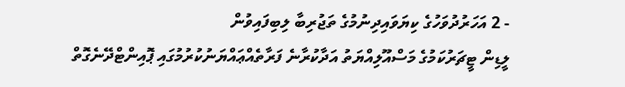- 2 އަހަރުދުވަހުގެ ކިޔަވައިދިނުމުގެ ތަޖުރިބާ ލިބިފައިވުން
ލީޑިން ޓީޗަރުކަމުގެ މަސްއޫލިއްޔަތު އަދާކުރާނެ ފަރާތެއްޢައްޔަނުކުރުމުގައި ޕޮއިންޓްދޭނެގޮތް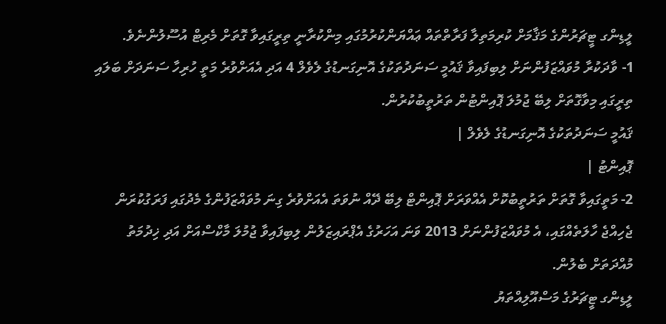ލީޑިންގ ޓީޗަރުންގެ މަޤާމަށް ކުރިމަތިލާ ފަރާތްތައް ޢައްޔަންކުރުމުގައި މިންކުރާނީ ތިރީގައިވާ ގޮތަށް މެރިޓް އުސޫލުންނެވެ.
1- ވާދަކުރާ މުވައްޒަފުންނަށް ލިބިފައިވާ ޤައުމީ ސަނަދުތަކުގެ އޮނިގަނޑުގެ ލެވެލް 4 އަދި އެއަށްވުރެ މަތީ ހުރިހާ ސަނަދަށް ބަލައި ތިރީގައި މިވާގޮތަށް ލިބޭ ޖުމުލަ ޕޮއިންޓުން ތަރުތީބުކުރުން.
ޤައުމީ ސަނަދުތަކުގެ އޮނިގަނޑުގެ ލެވެލް |
ޕޮއިންޓު |
2- މަތީގައިވާ ގޮތަށް ތަރުތީބުކޮށް އެއްވަރަށް ޕޮއިންޓް ލިބޭ ދޭއް ނުވަތަ އެއަށްވުރެ ގިނަ މުވައްޒަފުންގެ މެދުގައި ފަރަގުކުރަން ޖެހިއްޖެ ހާލަތެއްގައި، އެ މުވައްޒަފުންނަށް 2013 ވަނަ އަހަރުގެ އެޕްރައިޒަލުން ލިބިފައިވާ ޖުމުލަ މާކްސްއަށް އަދި ޚިދުމަތު މުއްދަތަށް ބެލުން.
ލީޑިންގ ޓީޗަރުގެ މަސްއޫލިއްތަޔު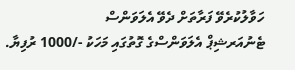ހަވާލުކުރެވޭ ފަރާތަށް ދެވޭ އެލަވަންސް
ޓެނުއަރޝިޕް އެލަވަންސްގެ ގޮތުގައި މަހަކު -/1000 ރުފިޔާ.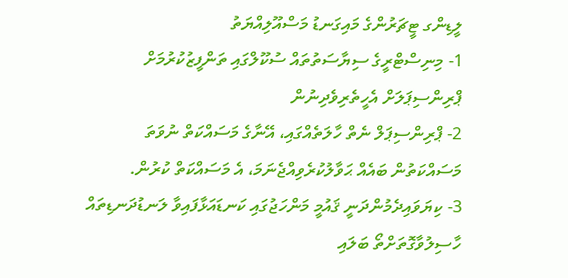ލީޑިންގ ޓީޗަރުންގެ މައިގަނޑު މަސްއޫލިއްޔަތު
1- މިނިސްޓްރީގެ ސިޔާސަތުތައް ސުކޫލްގައި ތަންފީޒުކުރުމަށް ޕްރިންސިޕަލަށް އެހީތެރިވެދިނުން
2- ޕްރިންސިޕަލް ނެތް ހާލަތެއްގައި، އޭނާގެ މަސައްކަތް ނުވަތަ މަސައްކަތުން ބައެއް ޙަވާލުކުރެވިއްޖެނަމަ، އެ މަސައްކަތް ކުރުން.
3- ކިޔަވައިދެމުންދަނީ ޤައުމީ މަންހަޖުގައި ކަނޑައަޅާފައިވާ ލަނޑުދަނޑިތައް ހާސިލުވާގޮތަށްތޯ ބަލައި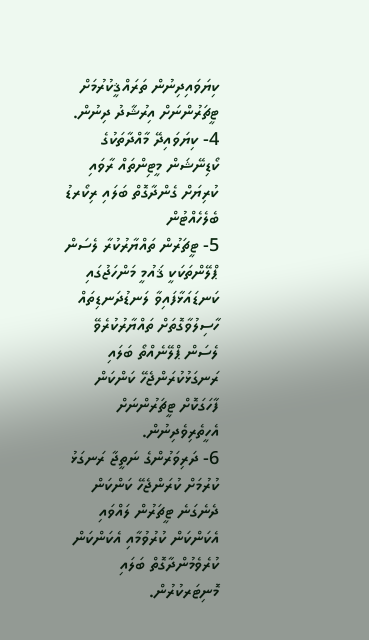ކިޔަވައިދިނުން ތަރައްޤީކުރުމަށް ޓީޗަރުންނަށް އިރުޝާދު ދިނުން.
4- ކިޔަވައިދޭ މާއްދާތަކުގެ ކޯޑިނޭޝަން މީޓިންތައް ރާވައި ކުރިޔަށް ގެންދާގޮތް ބަލައި ރިކޯރޑު ބެލެހެއްޓުން
5- ޓީޗަރުން ތައްޔާރުކުރާ ލެސަން ޕްލޭންތަކަކީ ޤައުމީ މަންހަޖުގައި ކަނޑައަޅާފައިވާ ލަނޑުދަނޑިތައް ހާސިލުވާގޮތަށް ތައްޔާރުކުރެވޭ ލެސަން ޕްލޭނެއްތޯ ބަލައި ރަނގަޅުކުރަންޖެހޭ ކަންކަން ފާހަގަކޮށް ޓީޗަރުންނަށް އެހީތެރިވެދިނުން.
6- ދަރިވަރުންގެ ނަތީޖާ ރަނގަޅު ކުރުމަށް ކުރަންޖެހޭ ކަންކަން ދެނެގަނެ ޓީޗަރުން ލައްވައި އެކަންކަން ކުރުވުމާއި އެކަންކަން ކުރެވެމުންދާގޮތް ބަލައި މޮނިޓަރކުރުން.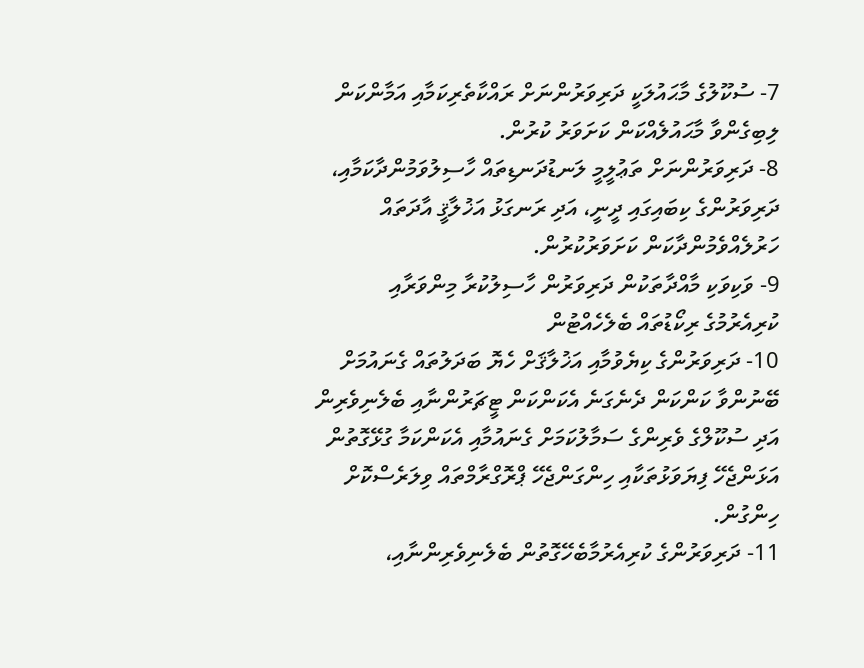7- ސުކޫލުގެ މާޙައުލަކީ ދަރިވަރުންނަށް ރައްކާތެރިކަމާއި އަމާންކަން ލިބިގެންވާ މާޙައުލެއްކަން ކަށަވަރު ކުރުން.
8- ދަރިވަރުންނަށް ތަޢުލީމީ ލަނޑުދަނޑިތައް ހާސިލުވަމުންދާކަމާއި، ދަރިވަރުންގެ ކިބައިގައި ދީނީ، އަދި ރަނގަޅު އަޚުލާޤީ އާދަތައް ހަރުލެއްވެމުންދާކަން ކަށަވަރުކުރުން.
9- ވަކިވަކި މާއްދާތަކުން ދަރިވަރުން ހާސިލުކުރާ މިންވަރާއި ކުރިއެރުމުގެ ރިކޯޑުތައް ބެލެހެއްޓުން
10- ދަރިވަރުންގެ ކިޔެވުމާއި އަޚުލާޤަށް ހެޔޮ ބަދަލުތައް ގެނައުމަށް ބޭނުންވާ ކަންކަން ދެނެގަނެ އެކަންކަން ޓީޗަރުންނާއި ބެލެނިވެރިން އަދި ސުކޫލްގެ ވެރިންގެ ސަމާލުކަމަށް ގެނައުމާއި އެކަންކަމާ ގުޅޭގޮތުން އަޅަންޖެހޭ ފިޔަވަޅުތަކާއި ހިންގަންޖެހޭ ޕްރޮގްރާމްތައް ވިލަރެސްކޮށް ހިންގުން.
11- ދަރިވަރުންގެ ކުރިއެރުމާބެހޭގޮތުން ބެލެނިވެރިންނާއި،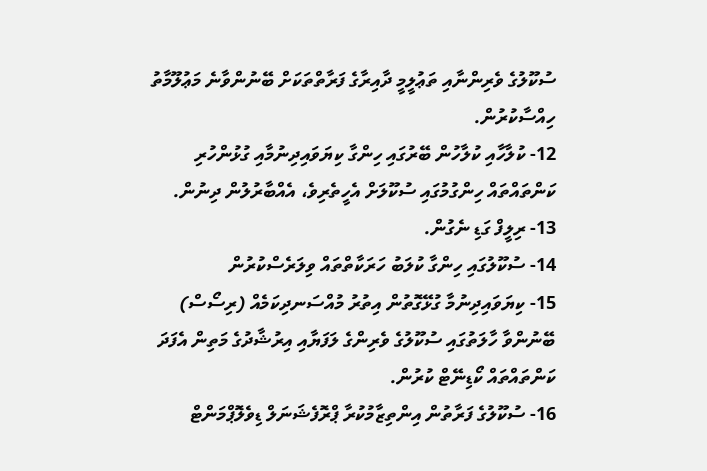ސުކޫލުގެ ވެރިންނާއި ތަޢުލީމީ ދާއިރާގެ ފަރާތްތަކަށް ބޭނުންވާނެ މަޢުލޫމާތު ހިއްސާކުރުން.
12- ކުލާހާއި ކުލާހުން ބޭރުގައި ހިންގާ ކިޔަވައިދިނުމާއި ގުޅުންހުރި ކަންތައްތައް ހިންގުމުގައި ސުކޫލަށް އެހީތެރިވެ، އެއްބާރުލުން ދިނުން.
13- ރިލީފް ގަޑި ނެގުން.
14- ސުކޫލުގައި ހިންގާ ކުލަބު ހަރަކާތްތައް ވިލަރެސްކުރުން
15- ކިޔަވައިދިނުމާ ގުޅޭގޮތުން އިތުރު މުއްސަނދިކަމެއް (ރިސޯސް) ބޭނުންވާ ހާލަތުގައި ސުކޫލުގެ ވެރިންގެ ލަފަޔާއި އިރުޝާދުގެ މަތިން އެފަދަ ކަންތައްތައް ކޯޑިނޭޓް ކުރުން.
16- ސުކޫލުގެ ފަރާތުން އިންތިޒާމުކުރާ ޕްރޮފެޝަނަލް ޑިވެލޮޕްމަންޓް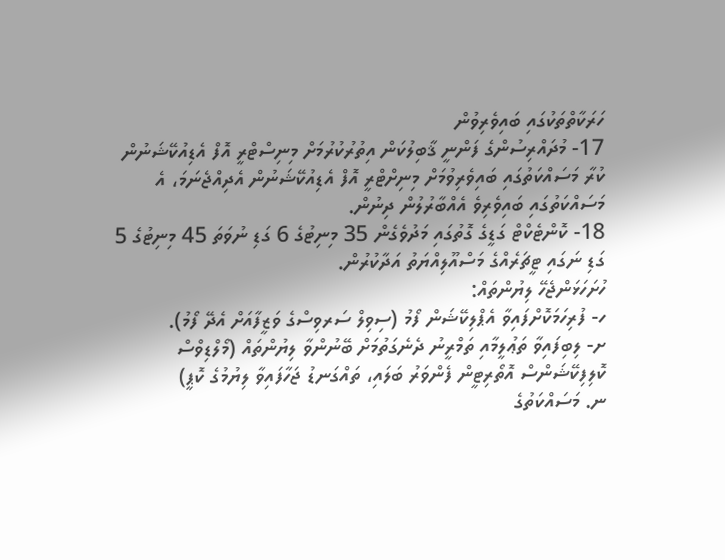ހަރަކާތްތަކުގައި ބައިވެރިވުން
17- މުދައްރިސުންގެ ފަންނީ ޤާބިލުކަން އިތުރުކުރުމަށް މިނިސްޓްރީ އޮފް އެޑިއުކޭޝަނުން ކުރާ މަސައްކަތުގައި ބައިވެރިވުމަށް މިނިށްޓްރީ އޮފް އެޑިއުކޭޝަނުން އެދިއްޖެނަމަ، އެ މަސައްކަތުގައި ބައިވެރިވެ އެއްބާރުލުން ދިނުން.
18- ކޮންޓެކްޓް ގަޑީގެ ގޮތުގައި މަދުވެގެން 35 މިނިޓުގެ 6 ގަޑި ނުވަތަ 45 މިނިޓުގެ 5 ގަޑި ނަގައި ޓީޗަރެއްގެ މަސްއޫލިއްޔަތު އަދާކުރުން.
ހުށަހަޅަންޖެހޭ ލިޔުންތައް:
ހ- ފުރިހަމަކޮށްފައިވާ އެޕްލިކޭޝަން ފޯމު (ސިވިލް ސަރވިސްގެ ވަޒީފާއަށް އެދޭ ފޯމު).
ށ- ލިބިފައިވާ ތަޢުލީމާއި ތަމްރީނު ދެނެގަތުމަށް ބޭނުންވާ ލިޔުންތައް (މޯލްޑިވްސް ކޮލިފިކޭޝަންސް އޮތޯރިޓީން ފެންވަރު ބަލައި، ތައްގަނޑު ޖަހާފައިވާ ލިޔުމުގެ ކޮޕީ)
ނ. މަސައްކަތުގެ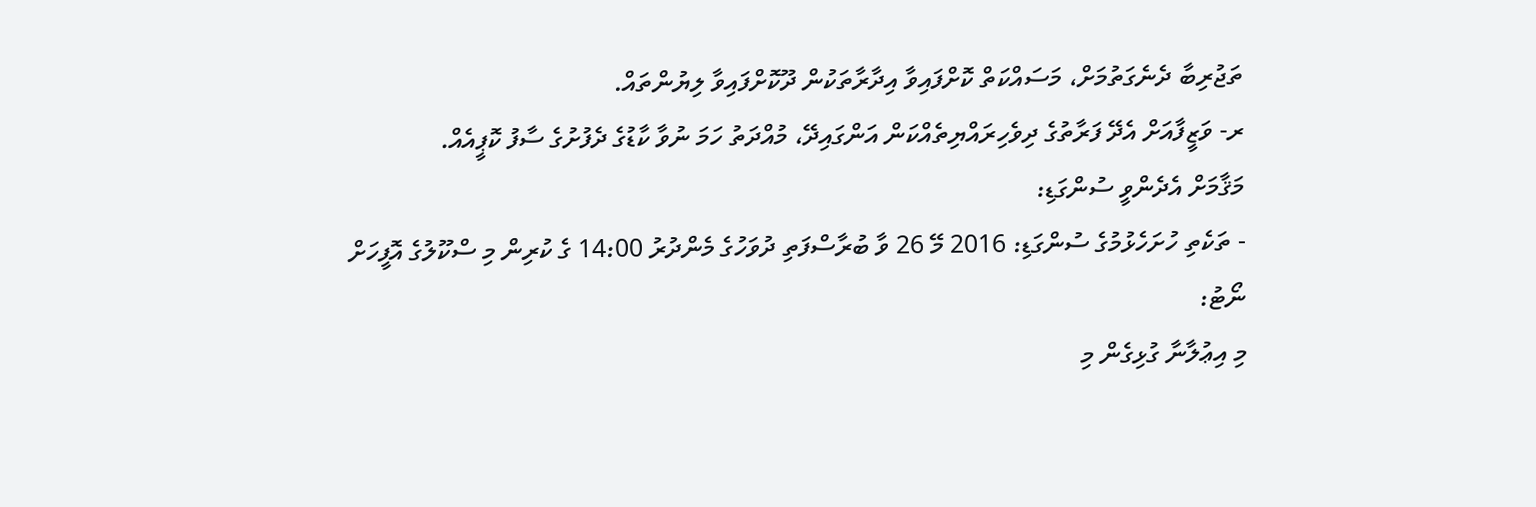ތަޖުރިބާ ދެނެގަތުމަށް، މަސައްކަތް ކޮށްފައިވާ އިދާރާތަކުން ދޫކޮށްފައިވާ ލިޔުންތައް.
ރ- ވަޒީފާއަށް އެދޭ ފަރާތުގެ ދިވެހިރައްޔިތެއްކަން އަންގައިދޭ، މުއްދަތު ހަމަ ނުވާ ކާޑުގެ ދެފުށުގެ ސާފު ކޮޕީއެއް.
މަޤާމަށް އެދެންވީ ސުންގަޑި:
- ތަކެތި ހުށަހެޅުމުގެ ސުންގަޑި: 2016 މޭ 26 ވާ ބުރާސްފަތި ދުވަހުގެ މެންދުރު 14:00 ގެ ކުރިން މި ސްކޫލުގެ އޮފީހަށް
ނޯޓު:
މި އިޢުލާނާ ގުޅިގެން މި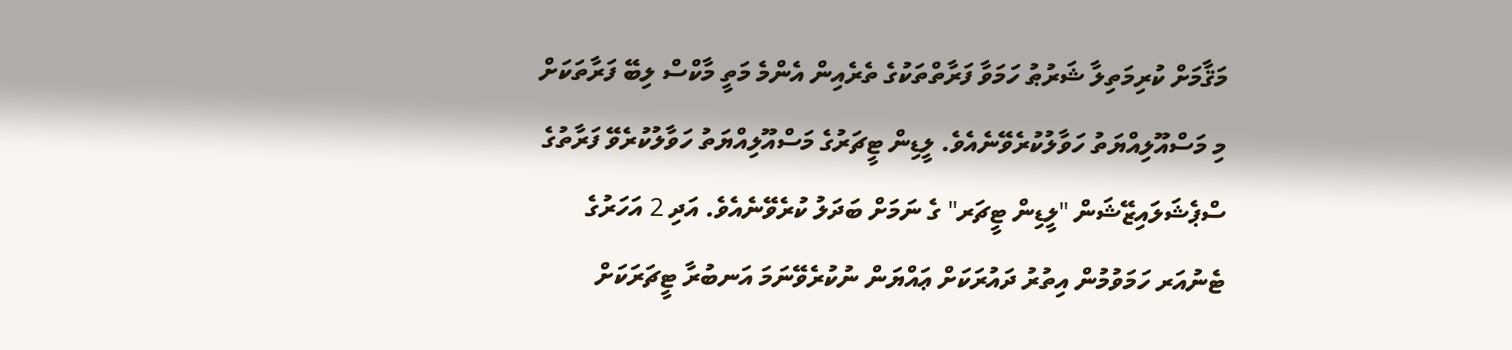މަޤާމަށް ކުރިމަތިލާ ޝަރުޠު ހަމަވާ ފަރާތްތަކުގެ ތެރެއިން އެންމެ މަތީ މާކްސް ލިބޭ ފަރާތަކަށް މި މަސްއޫލިއްޔަތު ހަވާލުކުރެވޭނެއެވެ. ލީޑިން ޓީޗަރުގެ މަސްއޫލިއްޔަތު ހަވާލުކުރެވޭ ފަރާތުގެ ސްޕެޝަލައިޒޭޝަން "ލީޑިން ޓީޗަރ" ގެ ނަމަށް ބަދަލު ކުރެވޭނެއެވެ. އަދި 2 އަހަރުގެ ޓެނުއަރ ހަމަވުމުން އިތުރު ދައުރަކަށް ޢައްޔަން ނުކުރެވޭނަމަ އަނބުރާ ޓީޗަރަކަށް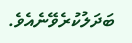ބަދަލުކުރެވޭނެއެވެ.